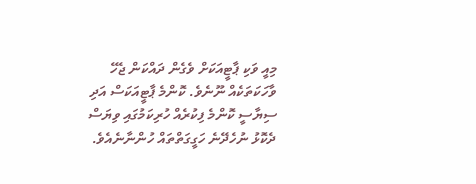މިއީ ވަކި ޕާޓީއަކަށް ވެގެން ދައްކަން ޖެހޭ ވާހަކަތަކެއް ނޫނެވެ. ކޮންމެ ޕާޓީއަކަސް އަދި ސިޔާސީ ކޮންމެ ފިކުރެއް ހުރިކަމުގައި ވިޔަސް ދެކޮޅު ނުހެދޭނެ ހަގީގަތްތައް ހުންނާނެއެވެ.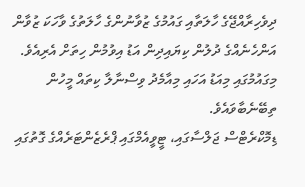ދިވެހިރާއްޖޭގެ ހާލަތާއި ގައުމުގެ ޒުވާނުންގެ ހާލަތުގެ ވާހަކަ ޒުވާން އަންހެނެއްގެ ދުލުން ކިޔައިދިން އަޑު އިވުމުން ހިތަށް އެރިއެވެ. މިގައުމުގައި މިއަޑު އަހައި މިއާމެދު ވިސްނާލާ ކިތައް މީހުން ތިބޭނެބާވައެވެ.
ޑިމޮކްރެޓްސް ޖަލްސާގައި، ޓީވީއެމްގައި ޕްރެޒެންޓަރެއްގެ ގޮތުގައި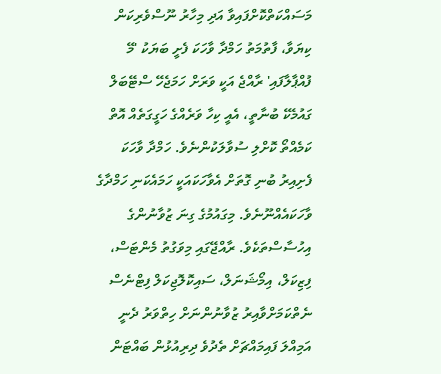މަސައްކަތްކޮށްފައިވާ އަދި މިހާރު ނޫސްވެރިކަން ކިޔަވާ، ފާތުމަތު ހަމްދާ ވާހަކަ ފެށީ ބަޔަކު 'މޭ ފުއްޕާލާފައި' ރާއްޖެ އަކީ ވަރަށް ހަމަޖެހޭ ސްޓޭބަލް ގައުމެކޭ ބުނާތީ، އެއީ ކިހާ ވަރެއްގެ ހަގީގަތެއް އޮތް ކަމެއްތޯ ކޮށްލި ސުވާލަކުންނެވެ. ހަމްދާ ވާހަކަ ފެށިއިރު ބުނި ގޮތަށް އެވާހަކައަކީ ހަމައެކަނި ހަމްދާގެ ވާހަކައެއްނޫނެވެ. މިގައުމުގެ ގިނަ ޒުވާނުންގެ އިހުސާސްތަކެވެ. ރާއްޖޭގައި މިވަގުތު މެންޓަސް، ފިޒިކަލް، އިމޯޝަނަލް، ސައިކޮލޮޖިކަލް ފިޓްނެސް ނެތްކަމަށްވާއިރު ޒުވާނުންނަށް ހިތްވަރު ދެނީ އަމިއްލަ ފައިމައްޗަށް ތެދުވެ ދިރިއުޅުން ބައްޓަން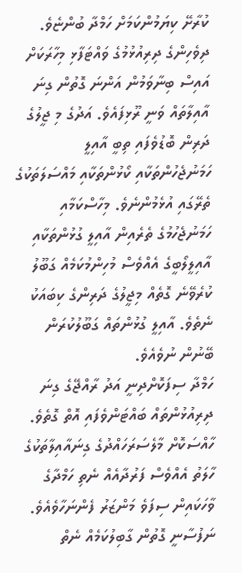ކުރާށޭ ކިޔަމުންކަމަށް ހަމްދާ ބުންޏެވެ.
ދިވެހިންގެ ދިރިއުޅުމުގެ ވައްޓަފާޅި މިހާރަކަށް އައިސް ބިނާވަމުން އަންނަ ގޮތުން ގިނަ އާއިލާތައް ވަނީ ރޫޅިފައެވެ. އަދުގެ މި ޖީލުގެ ދަރިން ބޮޑުވެފައި ތިބީ އާއިލީ ހަމަނުޖެހުންތަކާއި ކޯޅުންތަކާއި މައްސަލަތަކުގެ ތެރޭގައި އުޅެމުންނެވެ. މިހާސްކަމާއި ހަމަނުޖެހުމުގެ ތެރެއިން އާއިލީ ގުޅުންތަކާއި އާއިލީލޯބީގެ އެއްވެސް މުހިންމުކަމެއް ގަބޫލު ކުރެވޭނެ ގޮތެއް މިޖީލުގެ ދަރިންގެ ކިބައަކު ނެތެވެ. އާއިލީ ގުޅުންތައް ގަބޫލުކުރަން ބޭނުން ނުވެއެވެ.
ހަމްދާ ސިފަކޮށްދިނީ އަދު ރާއްޖޭގެ ގިނަ ދިރިއުޅުންތައް ބައްޓަންވެފައި އޮތް ގޮތެވެ. ހާއްސަކޮށް މާލެސަރަހައްދުގެ ގިނައާއިލާތަކުގެ ހާލަތު އެއްވެސް ފަރުދާއެއް ނެތި ހަމްދާގެ ވާހަކައިން ސިފަވެ މަންޒަރު ފެންނަހާވެއެވެ. ނަފުސާނީ ގޮތުން ގާބިލުކަމެއް ނެތް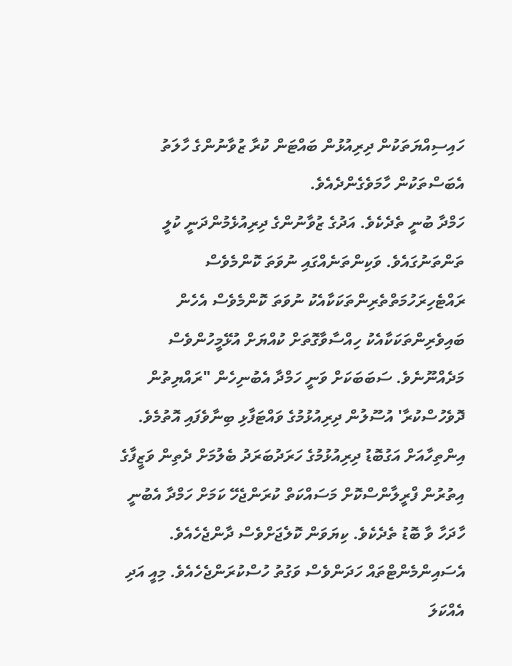ހައިސިއްޔަތަކުން ދިރިއުޅުން ބައްޓަން ކުރާ ޒުވާނުންގެ ހާލަތު އެބަސްތަކުން ހާމަވެގެންދެއެވެ.
ހަމްދާ ބުނީ ތެދެކެވެ. އަދުގެ ޒުވާނުންގެ ދިރިއުޅެމުންދަނީ ކުލީ ތަންތަނުގައެވެ. ވަކިންތަނެއްގައި ނުވަތަ ކޮންމެވެސް ރައްޓެހިރަހުމަތްތެރިންތަކަކާއެކު ނުވަތަ ކޮންމެވެސް އެހެން ބައިވެރިންތަކަކާއެކު ހިއްސާވާގޮތަށް ކުއްޔަށް އުޅޭމީހުންވެސް މަދެއްނޫނެވެ. ސަބަބަކަށް ވަނީ ހަމްދާ އެބުނިހެން "ރައްޔިތުން ދޮވެހުސްކުރާ' އުސޫލުން ދިރިއުޅުމުގެ ވައްޓަފާޅި ބިނާވެފައި އޮތުމެވެ. އިންތިހާއަށް އަގުބޮޑު ދިރިއުޅުމުގެ ހަރަދުބަރަދު ބެލުމަށް ދެތިން ވަޒީފާގެ އިތުރުން ފްރީލާންސްކޮށް މަސައްކަތް ކުރަންޖެހޭ ކަމަށް ހަމްދާ އެބުނީ ހާދަހާ ވާ ބޮޑު ތެދެކެވެ. ކިޔަވަން ކޮލެޖަށްވެސް ދާންޖެހެއެވެ. އެސައިންމެންޓްތައް ހަދަންވެސް ވަގުތު ހުސްކުރަންޖެހެއެވެ. މިއީ އަދި އެއްކަލަ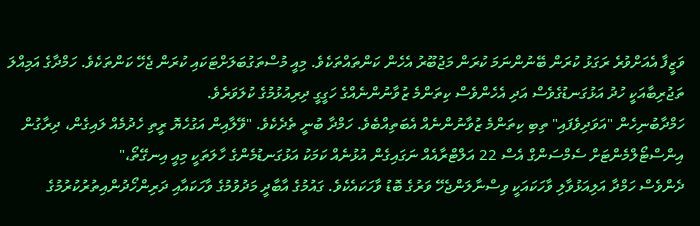ވަޒީފާ އެއަށްވުރެ ރަގަޅު ކުރަން ބޭނުންނަމަ ކުރަން މަޖުބޫރު އެހެން ކަންތައްތަކެވެ. މިއީ މުސްތަގުބަލަށްޓަކައި ކުރަން ޖެހޭ ކަންތަކެވެ. ހަމްދާގެ އަމިއްލަ ތަޖުރިބާއަކީ ހުދު އަޅުގަނޑުގެވެސް އަދި އެހެންވެސް ކިތަންމެ ޒުވާނުންނެއްގެ ހަގީގީ ދިރިއުޅުމުގެ ކުލަވަރެވެ.
ހަމްދާބުނިހެން "އަވަދިވެފައި" ތިބި ކިތަންމެ ޒުވާނުންނެއް އެބަތިއްބެވެ. ހަމްދާ ބުނީ ތެދެކެވެ. "ވޭލާއިން އަގުހެޔޮ ރީތި ހެދުމެއް ލައިގެން، ދިރާގުން އިންސްޓޯލްމެންޓަށް ސެމްސަންގް އެސް 22 އަލްޓްރާއެއް ނަގައިގެން އުޅުނެއް ކަމަކު އަޅުގަނޑުމެންގެ ހާލަތަކީ މިއީ އިނގޭތޯ،"
ދެންވެސް ހަމްދާ އަލިއަޅުވާލި ވާހަކައަކީ ވިސްނާލަންޖެހޭ ވަރުގެ ބޮޑު ވާހަކައެކެވެ. ގައުމުގެ އާބާދީ މަދުވުމުގެ ވާހަކައާއި ދަރިންހޯދުންއިތުރުކުރުމުގެ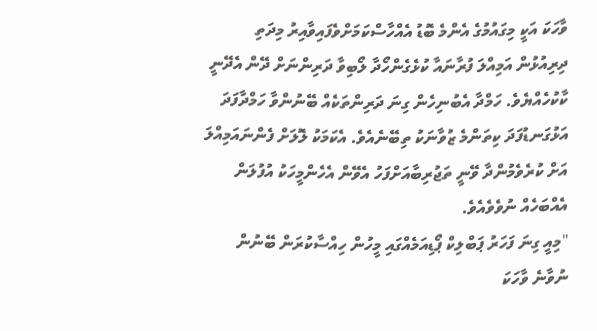ވާހަކަ އަކީ މިގައުމުގެ އެންމެ ބޮޑު އެއްހާސްކަމަށްވެފައިވާއިރު މިދަތި ދިރިއުޅުން އަމިއްލަ ފުރާނައާ ކުޅެގެންހޯދާ ލޯބިވާ ދަރިންނަށް ދޭން އެދޭނީ ކާކުހެއްޔެވެ. ހަމްދާ އެބުނިހެން ގިނަ ދަރިންތަކެއް ބޭނުންވާ ހަމްދާފަދަ އަޅުގަނޑުފަދަ ކިތަންމެ ޒުވާނަކު ތިބޭނެއެވެ. އެކަމަކު ލޮލަށް ފެންނައަމިއްލަ އަށް ކުރެވެމުންދާ ވޭނީ ތަޖުރިބާއަށްފަހު އެވޭން އެހެންމީހަކު އުފުލަން އެއްބަހެއް ނުވެވެއެވެ.
"މިއީ ގިނަ ފަހަރު ޕަބްލިކް ޕޯޑިއަމެއްގައި މީހުން ހިއްސާކުރަން ބޭނުން ނުވާނެ ވާހަކަ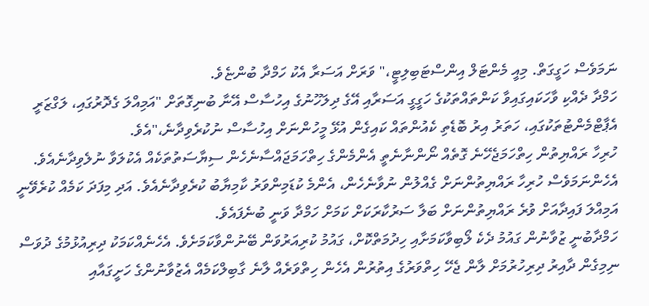ނަމަވެސް ހަގީގަތް. މިއީ މެންޓަލް އިންސްޓަބިލިޓީ،" ވަރަށް އަސަރާ އެކު ހަމްދާ ބުންޏެވެ.
ހަމްދާ ދެއްކި ވާހަކައިގައިވާ ކަންތައްތަކުގެ ހަގީގީ އަސަރާއި އޭގެ ދިލަހޫނުގެ އިހުސާސް އޭނާ ބުނިގޮތަށް "އަމިއްލަ ގެދޮރުގައި، ލަގްޒަރީ އެޕާޓްމެންޓުތަކުގައި، ހަތަރު އިރު ބޮޑެތި ކެއުންތައް ކައިގެން އުޅޭ މީހުންނަށް އިހުސާސް ނުކުރެވިދާނެ،"އެވެ.
ހުރިހާ ރައްޔިތުން ހިތްހަމަޖެހޭނެ ގޮތެއް ނޯންނާނެތީ އެންމެންގެ ހިތްހަމަޖައްސާނެހެން ސިޔާސަތުތަކެއް އެކުލަވާ ނުލެވިދާނެއެވެ. އެހެންނަމަވެސް ހުރިހާ ރައްޔިތުންނަށް ގެއްލުން ނުވާނެހެން، އެންމެ ކުޑަމިންވަރު ކާމިޔާބު ކުރެވިދާނެއެވެ. އަދި މިފަދަ ކަމެއް ކުރެވޭނީ އަމިއްލަ ފައިދާއަށް ވުރެ ރައްޔިތުންނަށް ބަލާ ސަރުކާރަކަށް ކަމަށް ހަމްދާ ވަނީ ބުނެފައެވެ.
ހަމްދާބުނީ ޒުވާނުން ގައުމު ދެކެ ލޯބިވާކަމަށާއި ހިދުމަތްކޮށް، ގައުމު ކުރިއަރުވަން ބޭނުންވާކަމަށެވެ. އެހެނެއްކަމަކު ދިރިއުޅުމުގެ ދުވަސް ނިމިގެން ދާއިރު ދިރިހުރުމަށް ލާން ޖެހޭ ހިތްވަރުގެ އިތުރުން އެހެން ހިތްވަރެއް ލާނެ ގާބިލްކަމެއް އެޒުވާނުންގެ ހަށީގައާއި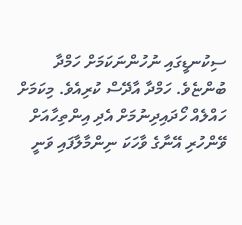ސިކުނޑީގައި ނުހުންނަކަމަށް ހަމްދާ ބުންޏެވެ. ހަމްދާ އާދޭސް ކުރިއެވެ. މިކަމަށް ހައްލެއް ހޯދައިދިނުމަށް އެދި އިންތިހާއަށް ވޭންހުރި އޭނާގެ ވާހަކަ ނިންމާލާފައި ވަނީ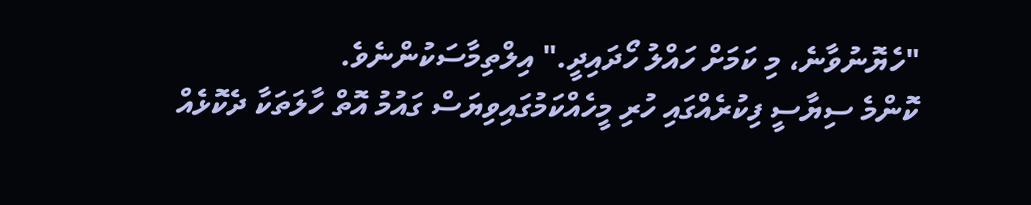"ހެޔޮނުވާނެ، މި ކަމަށް ހައްލު ހޯދައިދީ." އިލްތިމާސަކުންނެވެ.
ކޮންމެ ސިޔާސީ ފިކުރެއްގައި ހުރި މީހެއްކަމުގައިވިޔަސް ގައުމު އޮތް ހާލަތަކާ ދެކޮޅެއް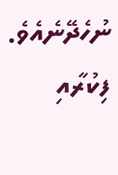ނުހެދޭނެއެވެ. ފިކުރާއި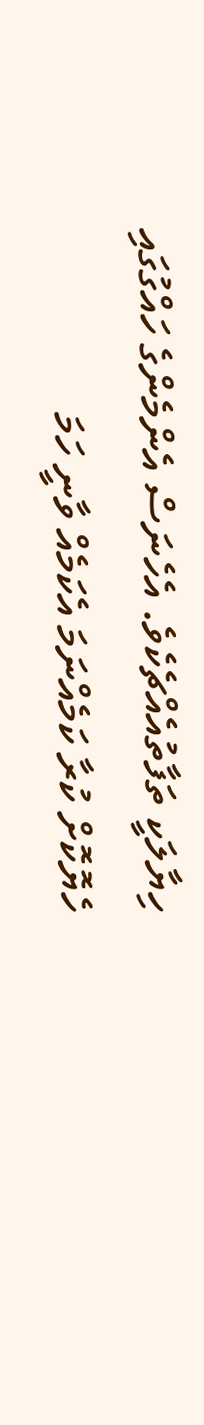ހިޔާލަކީ ތަފާތުއެއްޗެކެވެ. އެހެނަސް އެންމެންގެ ހައްގުގައި ހެޔޮކޮށް ކުރާ ކަމެއްނަމަ އެކަމެއް ވާނީ ހަމަ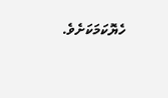ހެޔޮކަމަކަށެވެ.